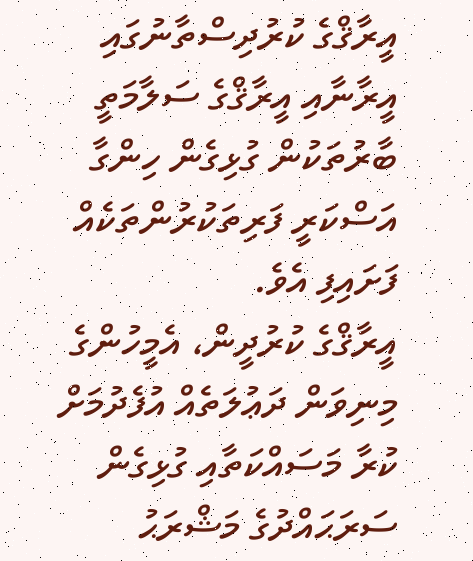އީރާޤްގެ ކުރުދިސްތާނުގައި އީރާނާއި އީރާޤްގެ ސަލާމަތީ ބާރުތަކުން ގުޅިގެން ހިންގާ އަސްކަރީ ފަރިތަކުރުންތަކެއް ފަށައިފި އެވެ.
އީރާޤްގެ ކުރުދީން، އެމީހުންގެ މިނިވަން ދަޢުލަތެއް އުފެދުމަށް ކުރާ މަސައްކަތާއި ގުޅިގެން ސަރަޙައްދުގެ މަޝްރަޙު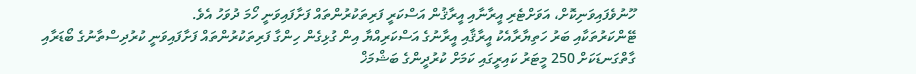ހޫނުވެފައިވަނިކޮށް، އަވަށްޓެރި އީރާނާއި އީރާޤުން އަސްކަރީ ފަރިތަކުރުންތައް ފަށާފައިވަނީ ހޯމަ ދުވަހު އެވެ.
ޓޭންކަރުތަކާއި ބަރު ހަތިޔާރާއެކު އީރާޤާއި އީރާނުގެ އަސްކަރިއްޔާ އިން ގުޅިގެން ހިންގާ ފަރިތަކުރުންތައް ފަށާފައިވަނީ ކުރުދިސްތާނުގެ ބޯޑަރާއި ގާތްގަނޑަކަށް 250 މީޓަރު ކައިރީގައި ކަމަށް ކުރުދީންގެ ބަޝްމަޚް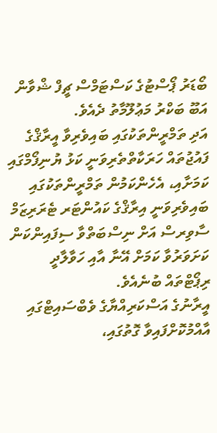ބޯޑަރު ޕޯސްޓުގެ ކަސްޓަމްސް ޗީފް ޝްވާން އަބޫ ބަކްރު މަޢުލޫމާތު ދެއެވެ.
އަދި ތަމްރީންތަކުގައި ބައިވެރިވާ އީރާޤްގެ ފައުޖުތައް ހަރަކާތްތެރިވަނީ ކަޅު ޔުނިފޯމްގައި ކަމަށާއި، އެހެންކަމުން ތަމްރީންތަކުގައި ބައިވެރިވަނީ އިރާޤްގެ ކައުންޓަރ ޓެރަރިޒަމް ސާވިރސް އަށް ނިސްބަތްވާ ސިފައިންކަން ކަށަވަރުވާ ކަމަށް އޭނާ އާއި ހަވާލާދީ ރިޕޯޓްތައް ބުނެއެވެ.
އީރާނުގެ އަސްކަރިއްޔާގެ ވެބްސައިޓްގައި އާއްމުކޮށްފައިވާ ގޮތުގައި،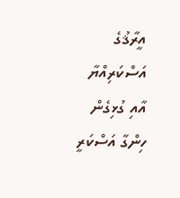އީރާޤުގެ އަސްކަރިއްޔާ އާއި ގުޅިގެން ހިންގާ އަސްކަރީ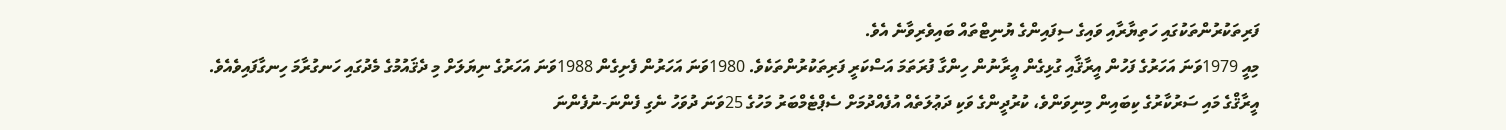ފަރިތަކުރުންތަކުގައި ހަތިޔާރާއި ވައިގެ ސިފައިންގެ ޔުނިޓްތައް ބައިވެރިވާނެ އެވެ.
މިއީ 1979ވަނަ އަހަރުގެ ފަހުން އީރާޤާއި ގުޅިގެން އީރާނުން ހިންގާ ފުރަތަމަ އަސްކަރީ ފަރިތަކުރުންތަކެވެ. 1980ވަނަ އަހަރުން ފެށިގެން 1988ވަނަ އަހަރުގެ ނިޔަލަށް މި ދެޤައުމުގެ މެދުގައި ހަނގުރާމަ ހިނގާފައިވެއެވެ.
އީރާޤްގެ މައި ސަރުކާރުގެ ކިބައިން މިނިވަންވެ، ކުރުދީންގެ ވަކި ދަޢުލަތެއް އުފެއްދުމަށް ސެޕްޓެމްބަރު މަހުގެ 25ވަނަ ދުވަހު ނެގި ފެންނަ-ނުފެންނަ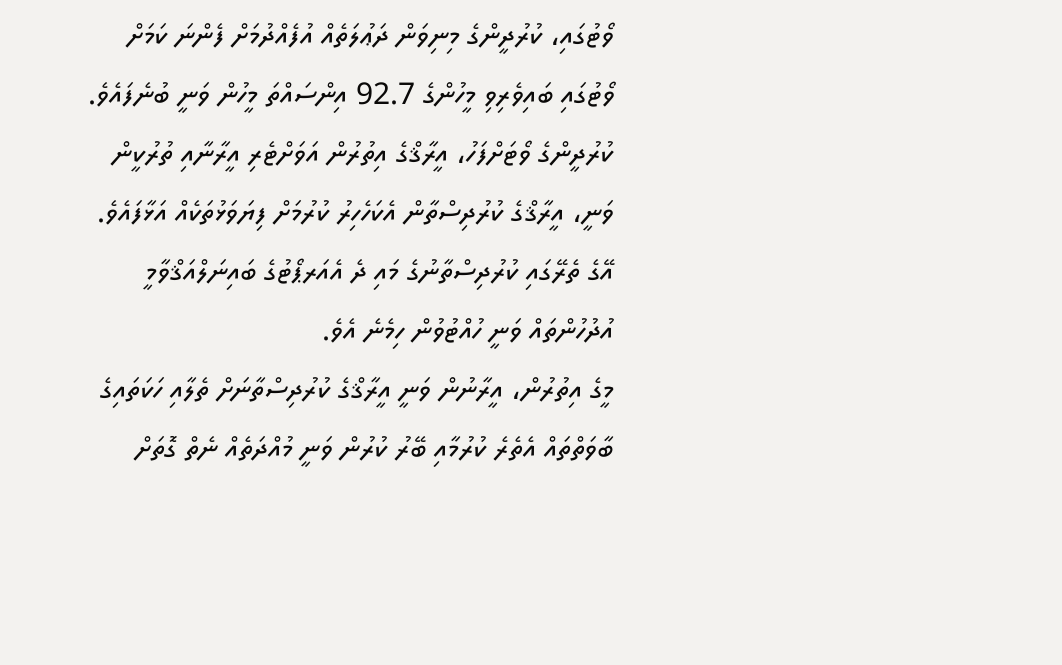ވޯޓުގައި، ކުރުދީންގެ މިނިވަން ދަޢުލަތެއް އުފެއްދުމަށް ފެންނަ ކަމަށް ވޯޓުގައި ބައިވެރިވި މީހުންގެ 92.7 އިންސައްތަ މީހުން ވަނީ ބުނެފައެވެ.
ކުރުދީންގެ ވޯޓަށްފަހު، އީރާޤްގެ އިތުރުން އަވަށްޓެރި އީރާނާއި ތުރުކީން ވަނީ، އީރާޤްގެ ކުރުދިސްތާން އެކަހެހިރު ކުރުމަށް ފިޔަވަޅުތަކެއް އަޅާފައެވެ. އޭގެ ތެރޭގައި ކުރުދިސްތާނުގެ މައި ދެ އެއަރޕޯޓުގެ ބައިނަލްއަޤްވާމީ އުދުހުންތައް ވަނީ ހުއްޓުވުން ހިމެނެ އެވެ.
މީގެ އިތުރުން، އީރާނުން ވަނީ އީރާޤްގެ ކުރުދިސްތާނަށް ތެލާއި ހަކަތައިގެ ބާވަތްތައް އެތެރެ ކުރުމާއި ބޭރު ކުރުން ވަނީ މުއްދަތެއް ނެތް ގޮތަށް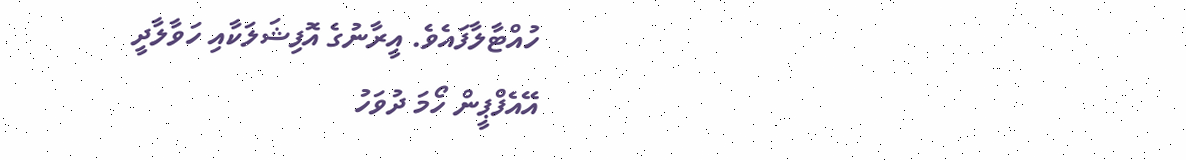ހުއްޓާލާފައެވެ. އީރާނުގެ އޮފިޝަލަކާއި ހަވާލާދީ އޭއެފްޕީން ހޯމަ ދުވަހު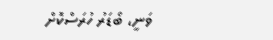ވަނީ، ބޯޑަރު ހުރަސްކޮށް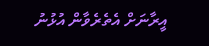އީރާނަށް އެތެރެވާން އުޅުނު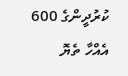ކުރުދީންގެ 600 އެއްހާ ތެޔޮ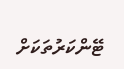ޓޭންކަރުތަކަށް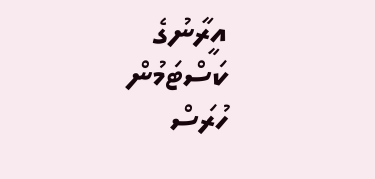އީރާނުގެ ކަސްޓަމުން ހުރަސް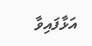އަޅާފައިވާ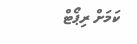ކަމަށް ރިޕޯޓް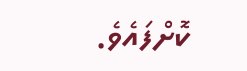ކޮށްފައެވެ.